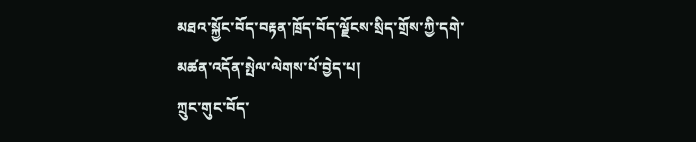མཐའ་སྐྱོང་བོད་བརྟན་ཁྲོད་བོད་ལྗོངས་སྲིད་གྲོས་ཀྱི་དགེ་མཚན་འདོན་སྤེལ་ལེགས་པོ་བྱེད་པ།
ཀྲུང་གུང་བོད་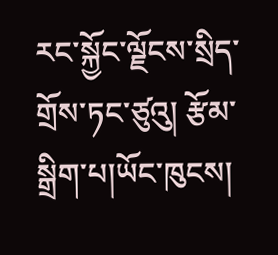རང་སྐྱོང་ལྗོངས་སྲིད་གྲོས་ཏང་ཙུའུ། རྩོམ་སྒྲིག་པ།ཡོང་ཁུངས།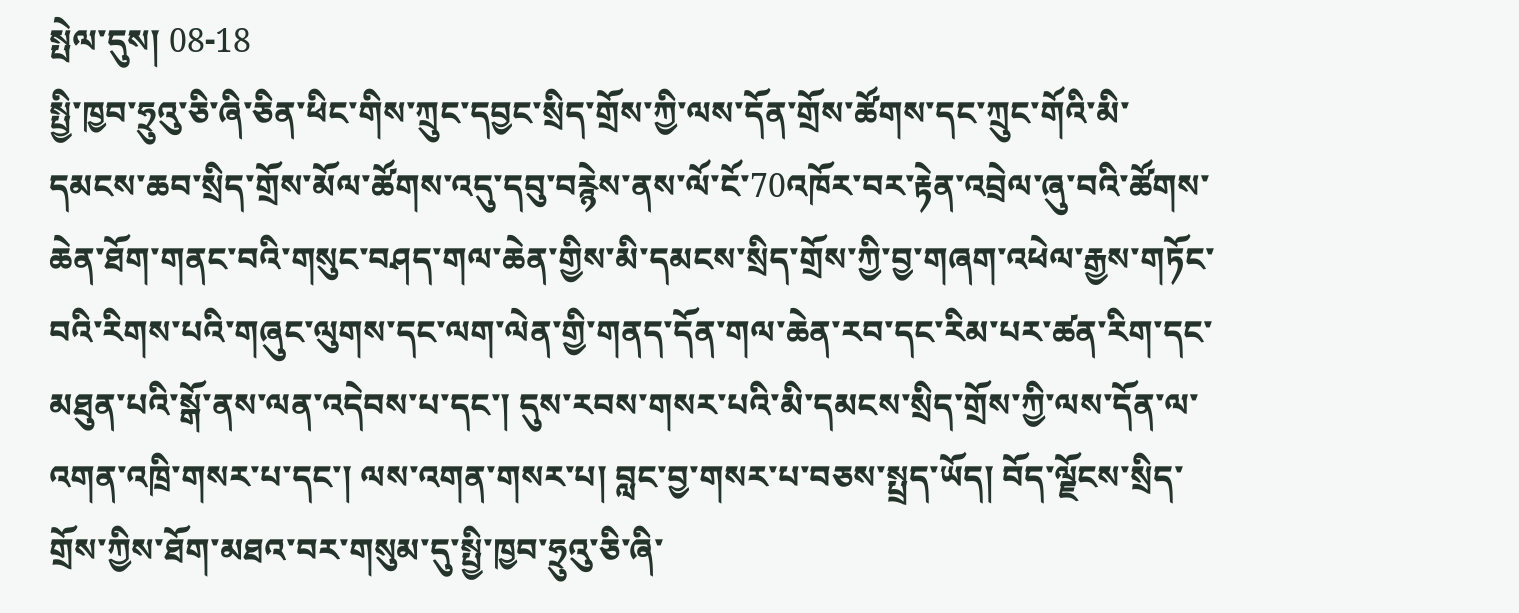སྤེལ་དུས། 08-18
སྤྱི་ཁྱབ་ཧྲུའུ་ཅི་ཞི་ཅིན་ཕིང་གིས་ཀྲུང་དབྱང་སྲིད་གྲོས་ཀྱི་ལས་དོན་གྲོས་ཚོགས་དང་ཀྲུང་གོའི་མི་དམངས་ཆབ་སྲིད་གྲོས་མོལ་ཚོགས་འདུ་དབུ་བརྙེས་ནས་ལོ་ངོ་70འཁོར་བར་རྟེན་འབྲེལ་ཞུ་བའི་ཚོགས་ཆེན་ཐོག་གནང་བའི་གསུང་བཤད་གལ་ཆེན་གྱིས་མི་དམངས་སྲིད་གྲོས་ཀྱི་བྱ་གཞག་འཕེལ་རྒྱས་གཏོང་བའི་རིགས་པའི་གཞུང་ལུགས་དང་ལག་ལེན་གྱི་གནད་དོན་གལ་ཆེན་རབ་དང་རིམ་པར་ཚན་རིག་དང་མཐུན་པའི་སྒོ་ནས་ལན་འདེབས་པ་དང་། དུས་རབས་གསར་པའི་མི་དམངས་སྲིད་གྲོས་ཀྱི་ལས་དོན་ལ་འགན་འཁྲི་གསར་པ་དང་། ལས་འགན་གསར་པ། བླང་བྱ་གསར་པ་བཅས་སྤྲད་ཡོད། བོད་ལྗོངས་སྲིད་གྲོས་ཀྱིས་ཐོག་མཐའ་བར་གསུམ་དུ་སྤྱི་ཁྱབ་ཧྲུའུ་ཅི་ཞི་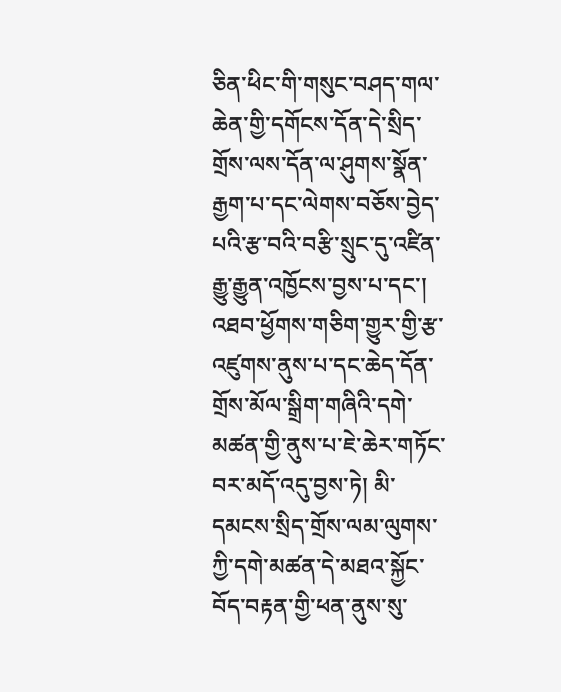ཅིན་ཕིང་གི་གསུང་བཤད་གལ་ཆེན་གྱི་དགོངས་དོན་དེ་སྲིད་གྲོས་ལས་དོན་ལ་ཤུགས་སྣོན་རྒྱག་པ་དང་ལེགས་བཅོས་བྱེད་པའི་རྩ་བའི་བརྩི་སྲུང་དུ་འཛིན་རྒྱུ་རྒྱུན་འཁྱོངས་བྱས་པ་དང་། འཐབ་ཕྱོགས་གཅིག་གྱུར་གྱི་རྩ་འཛུགས་ནུས་པ་དང་ཆེད་དོན་གྲོས་མོལ་སྒྲིག་གཞིའི་དགེ་མཚན་གྱི་ནུས་པ་ཇེ་ཆེར་གཏོང་བར་མདོ་འདུ་བྱས་ཏེ། མི་དམངས་སྲིད་གྲོས་ལམ་ལུགས་ཀྱི་དགེ་མཚན་དེ་མཐའ་སྐྱོང་བོད་བརྟན་གྱི་ཕན་ནུས་སུ་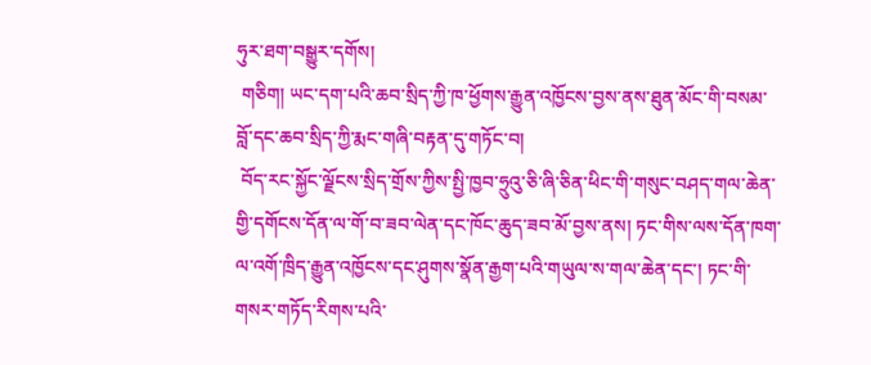ཧུར་ཐག་བསྒྱུར་དགོས།
 གཅིག། ཡང་དག་པའི་ཆབ་སྲིད་ཀྱི་ཁ་ཕྱོགས་རྒྱུན་འཁྱོངས་བྱས་ནས་ཐུན་མོང་གི་བསམ་བློ་དང་ཆབ་སྲིད་ཀྱི་རྨང་གཞི་བརྟན་དུ་གཏོང་བ།
 བོད་རང་སྐྱོང་ལྗོངས་སྲིད་གྲོས་ཀྱིས་སྤྱི་ཁྱབ་ཧྲུའུ་ཅི་ཞི་ཅིན་ཕིང་གི་གསུང་བཤད་གལ་ཆེན་གྱི་དགོངས་དོན་ལ་གོ་བ་ཟབ་ལེན་དང་ཁོང་ཆུད་ཟབ་མོ་བྱས་ནས། ཏང་གིས་ལས་དོན་ཁག་ལ་འགོ་ཁྲིད་རྒྱུན་འཁྱོངས་དང་ཤུགས་སྣོན་རྒྱག་པའི་གཡུལ་ས་གལ་ཆེན་དང་། ཏང་གི་གསར་གཏོད་རིགས་པའི་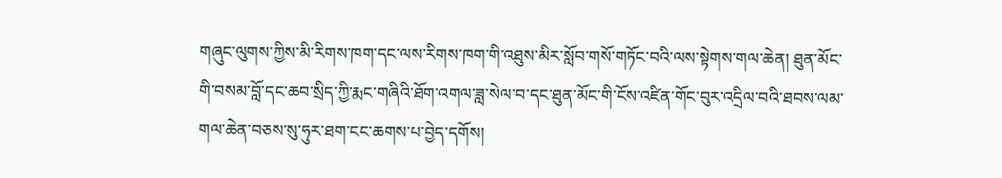གཞུང་ལུགས་ཀྱིས་མི་རིགས་ཁག་དང་ལས་རིགས་ཁག་གི་འཐུས་མིར་སློབ་གསོ་གཏོང་བའི་ལས་སྟེགས་གལ་ཆེན། ཐུན་མོང་གི་བསམ་བློ་དང་ཆབ་སྲིད་ཀྱི་རྨང་གཞིའི་ཐོག་འགལ་ཟླ་སེལ་བ་དང་ཐུན་མོང་གི་ངོས་འཛིན་གོང་བུར་འདྲིལ་བའི་ཐབས་ལམ་གལ་ཆེན་བཅས་སུ་ཧུར་ཐག་ངང་ཆགས་པ་བྱེད་དགོས།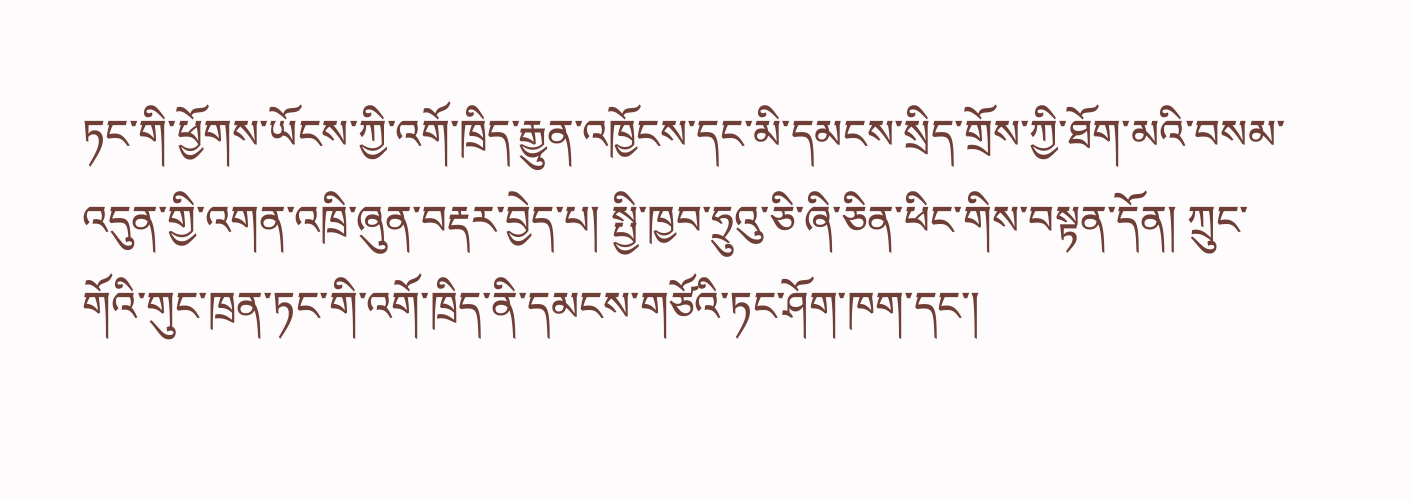ཏང་གི་ཕྱོགས་ཡོངས་ཀྱི་འགོ་ཁྲིད་རྒྱུན་འཁྱོངས་དང་མི་དམངས་སྲིད་གྲོས་ཀྱི་ཐོག་མའི་བསམ་འདུན་གྱི་འགན་འཁྲི་ཞུན་བརྡར་བྱེད་པ། སྤྱི་ཁྱབ་ཧྲུའུ་ཅི་ཞི་ཅིན་ཕིང་གིས་བསྟན་དོན། ཀྲུང་གོའི་གུང་ཁྲན་ཏང་གི་འགོ་ཁྲིད་ནི་དམངས་གཙོའི་ཏང་ཤོག་ཁག་དང་།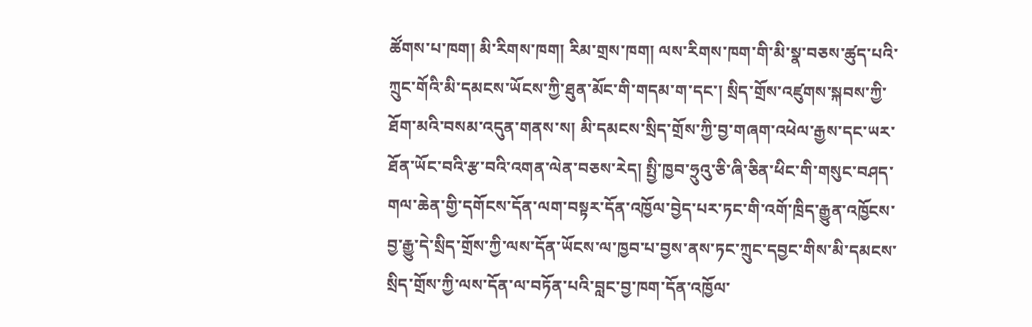ཚོགས་པ་ཁག། མི་རིགས་ཁག། རིམ་གྲས་ཁག། ལས་རིགས་ཁག་གི་མི་སྣ་བཅས་ཚུད་པའི་ཀྲུང་གོའི་མི་དམངས་ཡོངས་ཀྱི་ཐུན་མོང་གི་གདམ་ག་དང་། སྲིད་གྲོས་འཛུགས་སྐབས་ཀྱི་ཐོག་མའི་བསམ་འདུན་གནས་ས། མི་དམངས་སྲིད་གྲོས་ཀྱི་བྱ་གཞག་འཕེལ་རྒྱས་དང་ཡར་ཐོན་ཡོང་བའི་རྩ་བའི་འགན་ལེན་བཅས་རེད། སྤྱི་ཁྱབ་ཧྲུའུ་ཅི་ཞི་ཅིན་ཕིང་གི་གསུང་བཤད་གལ་ཆེན་གྱི་དགོངས་དོན་ལག་བསྟར་དོན་འཁྱོལ་བྱེད་པར་ཏང་གི་འགོ་ཁྲིད་རྒྱུན་འཁྱོངས་བྱ་རྒྱུ་དེ་སྲིད་གྲོས་ཀྱི་ལས་དོན་ཡོངས་ལ་ཁྱབ་པ་བྱས་ནས་ཏང་ཀྲུང་དབྱང་གིས་མི་དམངས་སྲིད་གྲོས་ཀྱི་ལས་དོན་ལ་བཏོན་པའི་བླང་བྱ་ཁག་དོན་འཁྱོལ་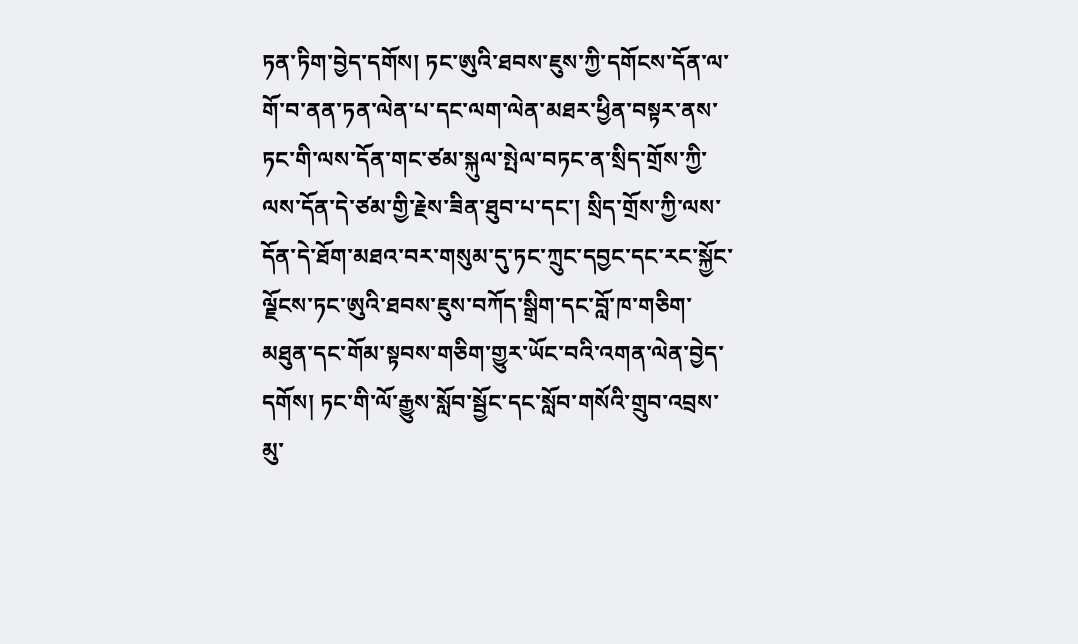ཏན་ཏིག་བྱེད་དགོས། ཏང་ཨུའི་ཐབས་ཇུས་ཀྱི་དགོངས་དོན་ལ་གོ་བ་ནན་ཏན་ལེན་པ་དང་ལག་ལེན་མཐར་ཕྱིན་བསྟར་ནས་ཏང་གི་ལས་དོན་གང་ཙམ་སྐུལ་སྤེལ་བཏང་ན་སྲིད་གྲོས་ཀྱི་ལས་དོན་དེ་ཙམ་གྱི་རྗེས་ཟིན་ཐུབ་པ་དང་། སྲིད་གྲོས་ཀྱི་ལས་དོན་དེ་ཐོག་མཐའ་བར་གསུམ་དུ་ཏང་ཀྲུང་དབྱང་དང་རང་སྐྱོང་ལྗོངས་ཏང་ཨུའི་ཐབས་ཇུས་བཀོད་སྒྲིག་དང་བློ་ཁ་གཅིག་མཐུན་དང་གོམ་སྟབས་གཅིག་གྱུར་ཡོང་བའི་འགན་ལེན་བྱེད་དགོས། ཏང་གི་ལོ་རྒྱུས་སློབ་སྦྱོང་དང་སློབ་གསོའི་གྲུབ་འབྲས་མུ་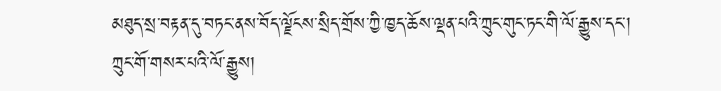མཐུད་སྲ་བརྟན་དུ་བཏང་ནས་བོད་ལྗོངས་སྲིད་གྲོས་ཀྱི་ཁྱད་ཆོས་ལྡན་པའི་ཀྲུང་གུང་ཏང་གི་ལོ་རྒྱུས་དང་། ཀྲུང་གོ་གསར་པའི་ལོ་རྒྱུས།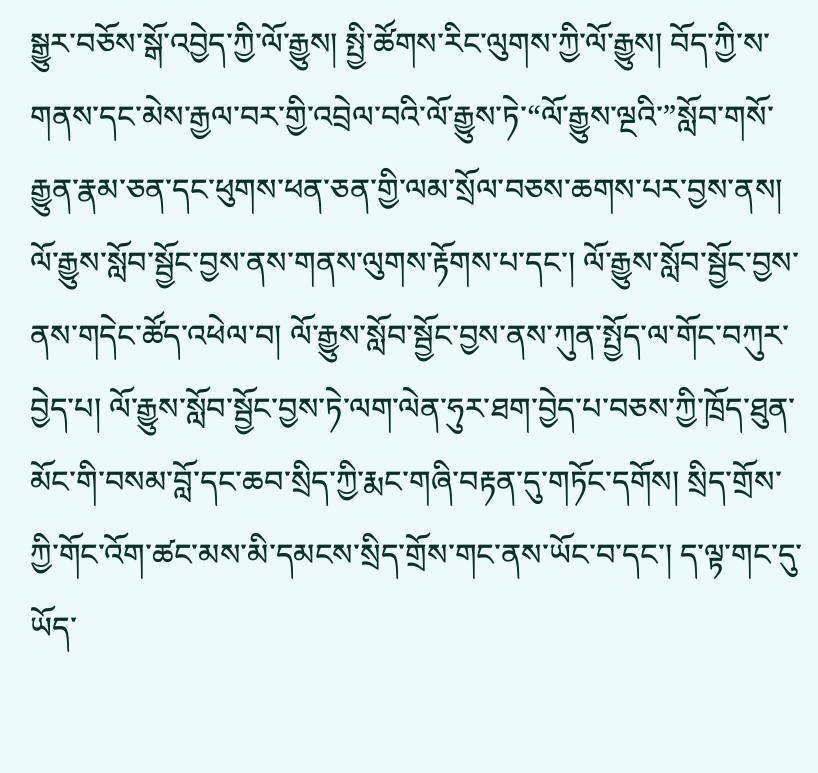སྒྱུར་བཅོས་སྒོ་འབྱེད་ཀྱི་ལོ་རྒྱུས། སྤྱི་ཚོགས་རིང་ལུགས་ཀྱི་ལོ་རྒྱུས། བོད་ཀྱི་ས་གནས་དང་མེས་རྒྱལ་བར་གྱི་འབྲེལ་བའི་ལོ་རྒྱུས་ཏེ་“ལོ་རྒྱུས་ལྔའི་”སློབ་གསོ་རྒྱུན་རྣམ་ཅན་དང་ཕུགས་ཕན་ཅན་གྱི་ལམ་སྲོལ་བཅས་ཆགས་པར་བྱས་ནས། ལོ་རྒྱུས་སློབ་སྦྱོང་བྱས་ནས་གནས་ལུགས་རྟོགས་པ་དང་། ལོ་རྒྱུས་སློབ་སྦྱོང་བྱས་ནས་གདེང་ཚོད་འཕེལ་བ། ལོ་རྒྱུས་སློབ་སྦྱོང་བྱས་ནས་ཀུན་སྤྱོད་ལ་གོང་བཀུར་བྱེད་པ། ལོ་རྒྱུས་སློབ་སྦྱོང་བྱས་ཏེ་ལག་ལེན་ཧུར་ཐག་བྱེད་པ་བཅས་ཀྱི་ཁྲོད་ཐུན་མོང་གི་བསམ་བློ་དང་ཆབ་སྲིད་ཀྱི་རྨང་གཞི་བརྟན་དུ་གཏོང་དགོས། སྲིད་གྲོས་ཀྱི་གོང་འོག་ཚང་མས་མི་དམངས་སྲིད་གྲོས་གང་ནས་ཡོང་བ་དང་། ད་ལྟ་གང་དུ་ཡོད་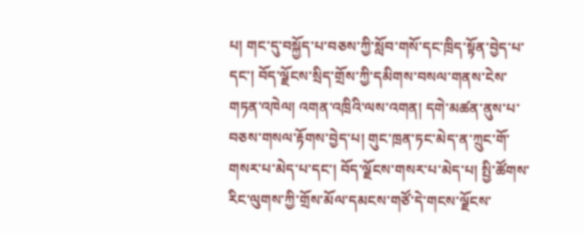པ། གང་དུ་བསྐྱོད་པ་བཅས་ཀྱི་སློབ་གསོ་དང་ཁྲིད་སྟོན་བྱེད་པ་དང་། བོད་ལྗོངས་སྲིད་གྲོས་ཀྱི་དམིགས་བསལ་གནས་ངེས་གཏན་འཁེལ། འགན་འཁྲིའི་ལས་འགན། དགེ་མཚན་ནུས་པ་བཅས་གསལ་རྟོགས་བྱེད་པ། གུང་ཁྲན་ཏང་མེད་ན་ཀྲུང་གོ་གསར་པ་མེད་པ་དང་། བོད་ལྗོངས་གསར་པ་མེད་པ། སྤྱི་ཚོགས་རིང་ལུགས་ཀྱི་གྲོས་མོལ་དམངས་གཙོ་དེ་གངས་ལྗོངས་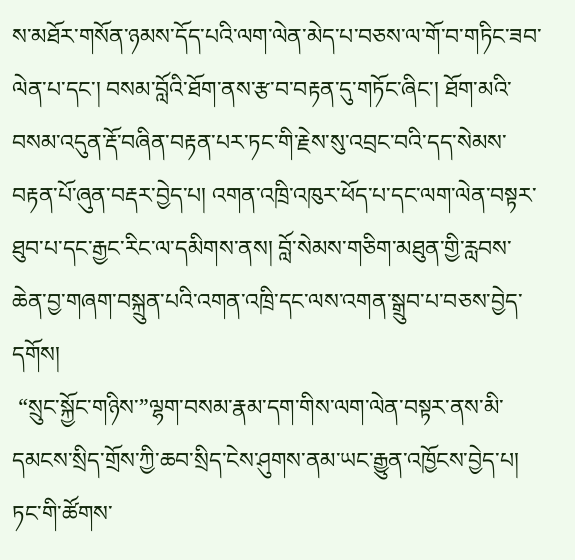ས་མཐོར་གསོན་ཉམས་དོད་པའི་ལག་ལེན་མེད་པ་བཅས་ལ་གོ་བ་གཏིང་ཟབ་ལེན་པ་དང་། བསམ་བློའི་ཐོག་ནས་རྩ་བ་བརྟན་དུ་གཏོང་ཞིང་། ཐོག་མའི་བསམ་འདུན་རྡོ་བཞིན་བརྟན་པར་ཏང་གི་རྗེས་སུ་འབྲང་བའི་དད་སེམས་བརྟན་པོ་ཞུན་བརྡར་བྱེད་པ། འགན་འཁྲི་འཁུར་ཕོད་པ་དང་ལག་ལེན་བསྟར་ཐུབ་པ་དང་རྒྱང་རིང་ལ་དམིགས་ནས། བློ་སེམས་གཅིག་མཐུན་གྱི་རླབས་ཆེན་བྱ་གཞག་བསྐྲུན་པའི་འགན་འཁྲི་དང་ལས་འགན་སྒྲུབ་པ་བཅས་བྱེད་དགོས།
 “སྲུང་སྐྱོང་གཉིས་”ལྷག་བསམ་རྣམ་དག་གིས་ལག་ལེན་བསྟར་ནས་མི་དམངས་སྲིད་གྲོས་ཀྱི་ཆབ་སྲིད་ངེས་ཤུགས་ནམ་ཡང་རྒྱུན་འཁྱོངས་བྱེད་པ། ཏང་གི་ཚོགས་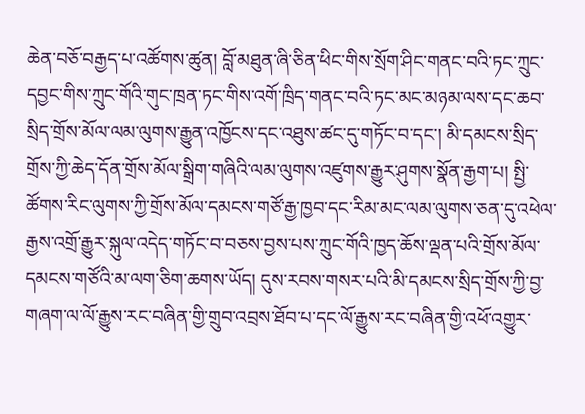ཆེན་བཅོ་བརྒྱད་པ་འཚོགས་ཚུན། བློ་མཐུན་ཞི་ཅིན་ཕིང་གིས་སྲོག་ཤིང་གནང་བའི་ཏང་ཀྲུང་དབྱང་གིས་ཀྲུང་གོའི་གུང་ཁྲན་ཏང་གིས་འགོ་ཁྲིད་གནང་བའི་ཏང་མང་མཉམ་ལས་དང་ཆབ་སྲིད་གྲོས་མོལ་ལམ་ལུགས་རྒྱུན་འཁྱོངས་དང་འཐུས་ཚང་དུ་གཏོང་བ་དང་། མི་དམངས་སྲིད་གྲོས་ཀྱི་ཆེད་དོན་གྲོས་མོལ་སྒྲིག་གཞིའི་ལམ་ལུགས་འཛུགས་རྒྱུར་ཤུགས་སྣོན་རྒྱག་པ། སྤྱི་ཚོགས་རིང་ལུགས་ཀྱི་གྲོས་མོལ་དམངས་གཙོ་རྒྱ་ཁྱབ་དང་རིམ་མང་ལམ་ལུགས་ཅན་དུ་འཕེལ་རྒྱས་འགྲོ་རྒྱུར་སྐུལ་འདེད་གཏོང་བ་བཅས་བྱས་པས་ཀྲུང་གོའི་ཁྱད་ཆོས་ལྡན་པའི་གྲོས་མོལ་དམངས་གཙོའི་མ་ལག་ཅིག་ཆགས་ཡོད། དུས་རབས་གསར་པའི་མི་དམངས་སྲིད་གྲོས་ཀྱི་བྱ་གཞག་ལ་ལོ་རྒྱུས་རང་བཞིན་གྱི་གྲུབ་འབྲས་ཐོབ་པ་དང་ལོ་རྒྱུས་རང་བཞིན་གྱི་འཕོ་འགྱུར་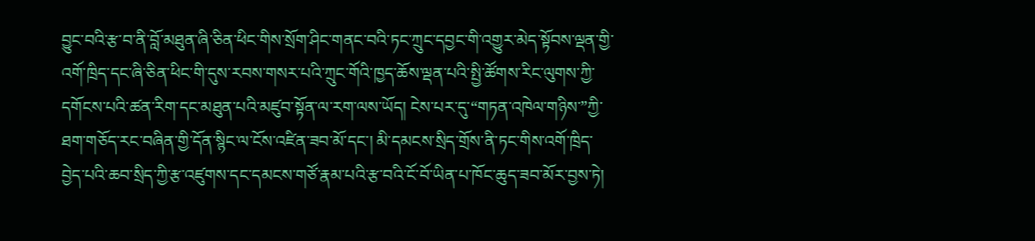བྱུང་བའི་རྩ་བ་ནི་བློ་མཐུན་ཞི་ཅིན་ཕིང་གིས་སྲོག་ཤིང་གནང་བའི་ཏང་ཀྲུང་དབྱང་གི་འགྱུར་མེད་སྟོབས་ལྡན་གྱི་འགོ་ཁྲིད་དང་ཞི་ཅིན་ཕིང་གི་དུས་རབས་གསར་པའི་ཀྲུང་གོའི་ཁྱད་ཆོས་ལྡན་པའི་སྤྱི་ཚོགས་རིང་ལུགས་ཀྱི་དགོངས་པའི་ཚན་རིག་དང་མཐུན་པའི་མཛུབ་སྟོན་ལ་རག་ལས་ཡོད། ངེས་པར་དུ་“གཏན་འཁེལ་གཉིས་”ཀྱི་ཐག་གཅོད་རང་བཞིན་གྱི་དོན་སྙིང་ལ་ངོས་འཛིན་ཟབ་མོ་དང་། མི་དམངས་སྲིད་གྲོས་ནི་ཏང་གིས་འགོ་ཁྲིད་བྱེད་པའི་ཆབ་སྲིད་ཀྱི་རྩ་འཛུགས་དང་དམངས་གཙོ་རྣམ་པའི་རྩ་བའི་ངོ་བོ་ཡིན་པ་ཁོང་ཆུད་ཟབ་མོར་བྱས་ཏེ།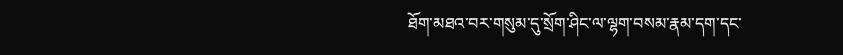ཐོག་མཐའ་བར་གསུམ་དུ་སྲོག་ཤིང་ལ་ལྷག་བསམ་རྣམ་དག་དང་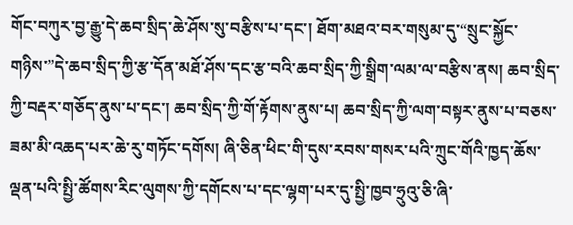གོང་བཀུར་བྱ་རྒྱུ་དེ་ཆབ་སྲིད་ཆེ་ཤོས་སུ་བརྩིས་པ་དང་། ཐོག་མཐའ་བར་གསུམ་དུ་“སྲུང་སྐྱོང་གཉིས་”དེ་ཆབ་སྲིད་ཀྱི་རྩ་དོན་མཐོ་ཤོས་དང་རྩ་བའི་ཆབ་སྲིད་ཀྱི་སྒྲིག་ལམ་ལ་བརྩིས་ནས། ཆབ་སྲིད་ཀྱི་བརྡར་གཅོད་ནུས་པ་དང་། ཆབ་སྲིད་ཀྱི་གོ་རྟོགས་ནུས་པ། ཆབ་སྲིད་ཀྱི་ལག་བསྟར་ནུས་པ་བཅས་ཟམ་མི་འཆད་པར་ཆེ་རུ་གཏོང་དགོས། ཞི་ཅིན་ཕིང་གི་དུས་རབས་གསར་པའི་ཀྲུང་གོའི་ཁྱད་ཆོས་ལྡན་པའི་སྤྱི་ཚོགས་རིང་ལུགས་ཀྱི་དགོངས་པ་དང་ལྷག་པར་དུ་སྤྱི་ཁྱབ་ཧྲུའུ་ཅི་ཞི་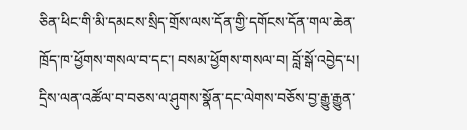ཅིན་ཕིང་གི་མི་དམངས་སྲིད་གྲོས་ལས་དོན་གྱི་དགོངས་དོན་གལ་ཆེན་ཁྲོད་ཁ་ཕྱོགས་གསལ་བ་དང་། བསམ་ཕྱོགས་གསལ་བ། བློ་སྒོ་འབྱེད་པ། དྲིས་ལན་འཚོལ་བ་བཅས་ལ་ཤུགས་སྣོན་དང་ལེགས་བཅོས་བྱ་རྒྱུ་རྒྱུན་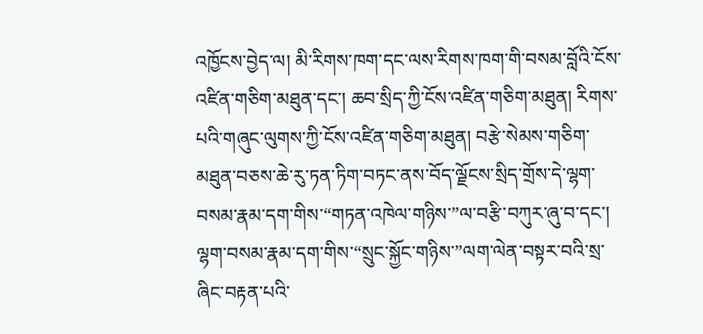འཁྱོངས་བྱེད་ལ། མི་རིགས་ཁག་དང་ལས་རིགས་ཁག་གི་བསམ་བློའི་ངོས་འཛིན་གཅིག་མཐུན་དང་། ཆབ་སྲིད་ཀྱི་ངོས་འཛིན་གཅིག་མཐུན། རིགས་པའི་གཞུང་ལུགས་ཀྱི་ངོས་འཛིན་གཅིག་མཐུན། བརྩེ་སེམས་གཅིག་མཐུན་བཅས་ཆེ་རུ་ཏན་ཏིག་བཏང་ནས་བོད་ལྗོངས་སྲིད་གྲོས་དེ་ལྷག་བསམ་རྣམ་དག་གིས་“གཏན་འཁེལ་གཉིས་”ལ་བརྩི་བཀུར་ཞུ་བ་དང་། ལྷག་བསམ་རྣམ་དག་གིས་“སྲུང་སྐྱོང་གཉིས་”ལག་ལེན་བསྟར་བའི་སྲ་ཞིང་བརྟན་པའི་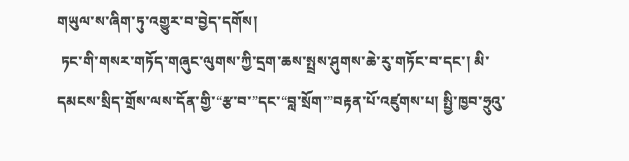གཡུལ་ས་ཞིག་ཏུ་འགྱུར་བ་བྱེད་དགོས།
 ཏང་གི་གསར་གཏོད་གཞུང་ལུགས་ཀྱི་དྲག་ཆས་སྤྲས་ཤུགས་ཆེ་རུ་གཏོང་བ་དང་། མི་དམངས་སྲིད་གྲོས་ལས་དོན་གྱི་“རྩ་བ་”དང་“བླ་སྲོག་”བརྟན་པོ་འཛུགས་པ། སྤྱི་ཁྱབ་ཧྲུའུ་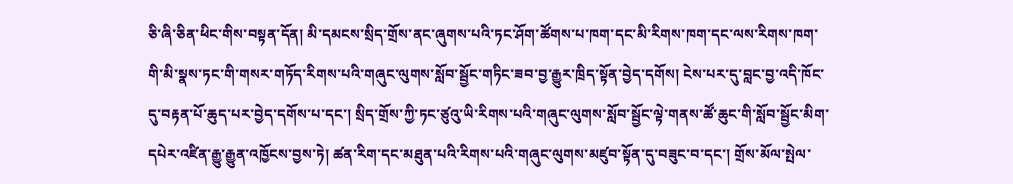ཅི་ཞི་ཅིན་ཕིང་གིས་བསྟན་དོན། མི་དམངས་སྲིད་གྲོས་ནང་ཞུགས་པའི་ཏང་ཤོག་ཚོགས་པ་ཁག་དང་མི་རིགས་ཁག་དང་ལས་རིགས་ཁག་གི་མི་སྣས་ཏང་གི་གསར་གཏོད་རིགས་པའི་གཞུང་ལུགས་སློབ་སྦྱོང་གཏིང་ཟབ་བྱ་རྒྱུར་ཁྲིད་སྟོན་བྱེད་དགོས། ངེས་པར་དུ་བླང་བྱ་འདི་ཁོང་དུ་བརྟན་པོ་ཆུད་པར་བྱེད་དགོས་པ་དང་། སྲིད་གྲོས་ཀྱི་ཏང་ཙུའུ་ཡི་རིགས་པའི་གཞུང་ལུགས་སློབ་སྦྱོང་ལྟེ་གནས་ཚོ་ཆུང་གི་སློབ་སྦྱོང་མིག་དཔེར་འཛིན་རྒྱུ་རྒྱུན་འཁྱོངས་བྱས་ཏེ། ཚན་རིག་དང་མཐུན་པའི་རིགས་པའི་གཞུང་ལུགས་མཛུབ་སྟོན་དུ་བཟུང་བ་དང་། གྲོས་མོལ་སྤེལ་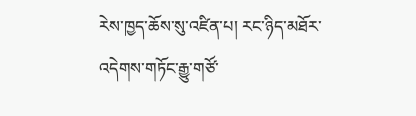རེས་ཁྱད་ཆོས་སུ་འཛིན་པ། རང་ཉིད་མཐོར་འདེགས་གཏོང་རྒྱུ་གཙོ་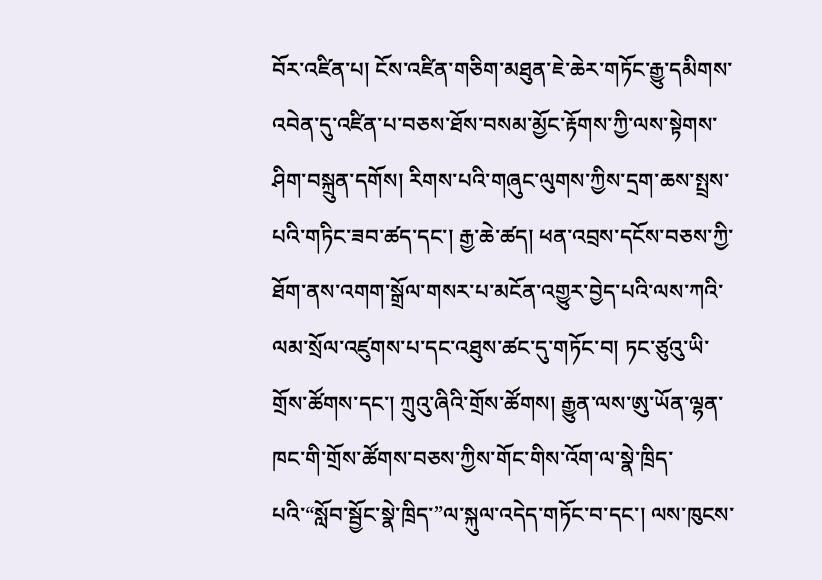བོར་འཛིན་པ། ངོས་འཛིན་གཅིག་མཐུན་ཇེ་ཆེར་གཏོང་རྒྱུ་དམིགས་འབེན་དུ་འཛིན་པ་བཅས་ཐོས་བསམ་མྱོང་རྟོགས་ཀྱི་ལས་སྟེགས་ཤིག་བསྐྲུན་དགོས། རིགས་པའི་གཞུང་ལུགས་ཀྱིས་དྲག་ཆས་སྤྲས་པའི་གཏིང་ཟབ་ཚད་དང་། རྒྱ་ཆེ་ཚད། ཕན་འབྲས་དངོས་བཅས་ཀྱི་ཐོག་ནས་འགག་སྒྲོལ་གསར་པ་མངོན་འགྱུར་བྱེད་པའི་ལས་ཀའི་ལམ་སྲོལ་འཛུགས་པ་དང་འཐུས་ཚང་དུ་གཏོང་བ། ཏང་ཙུའུ་ཡི་གྲོས་ཚོགས་དང་། ཀྲུའུ་ཞིའི་གྲོས་ཚོགས། རྒྱུན་ལས་ཨུ་ཡོན་ལྷན་ཁང་གི་གྲོས་ཚོགས་བཅས་ཀྱིས་གོང་གིས་འོག་ལ་སྣེ་ཁྲིད་པའི་“སློབ་སྦྱོང་སྣེ་ཁྲིད་”ལ་སྐུལ་འདེད་གཏོང་བ་དང་། ལས་ཁུངས་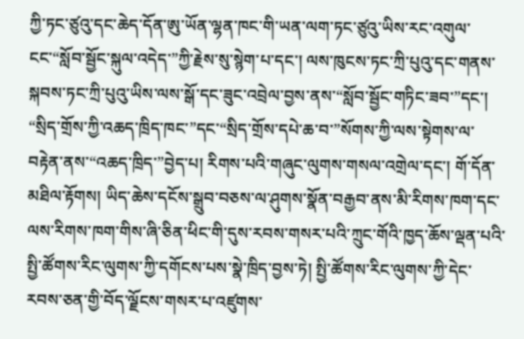ཀྱི་ཏང་ཙུའུ་དང་ཆེད་དོན་ཨུ་ཡོན་ལྷན་ཁང་གི་ཡན་ལག་ཏང་ཙུའུ་ཡིས་རང་འགུལ་ངང་“སློབ་སྦྱོང་སྐུལ་འདེད་”ཀྱི་རྗེས་སུ་སྙེག་པ་དང་། ལས་ཁུངས་ཏང་ཀྲི་པུའུ་དང་གནས་སྐབས་ཏང་ཀྲི་པུའུ་ཡིས་ལས་སྒོ་དང་ཟུང་འབྲེལ་བྱས་ནས་“སློབ་སྦྱོང་གཏིང་ཟབ་”དང་། “སྲིད་གྲོས་ཀྱི་འཆད་ཁྲིད་ཁང་”དང་“སྲིད་གྲོས་དཔེ་ཆ་བ་”སོགས་ཀྱི་ལས་སྟེགས་ལ་བརྟེན་ནས་“འཆད་ཁྲིད་”བྱེད་པ། རིགས་པའི་གཞུང་ལུགས་གསལ་འགྲེལ་དང་། གོ་དོན་མཐིལ་རྟོགས། ཡིད་ཆེས་དངོས་སྒྲུབ་བཅས་ལ་ཤུགས་སྣོན་བརྒྱབ་ནས་མི་རིགས་ཁག་དང་ལས་རིགས་ཁག་གིས་ཞི་ཅིན་ཕིང་གི་དུས་རབས་གསར་པའི་ཀྲུང་གོའི་ཁྱད་ཆོས་ལྡན་པའི་སྤྱི་ཚོགས་རིང་ལུགས་ཀྱི་དགོངས་པས་སྣེ་ཁྲིད་བྱས་ཏེ། སྤྱི་ཚོགས་རིང་ལུགས་ཀྱི་དེང་རབས་ཅན་གྱི་བོད་ལྗོངས་གསར་པ་འཛུགས་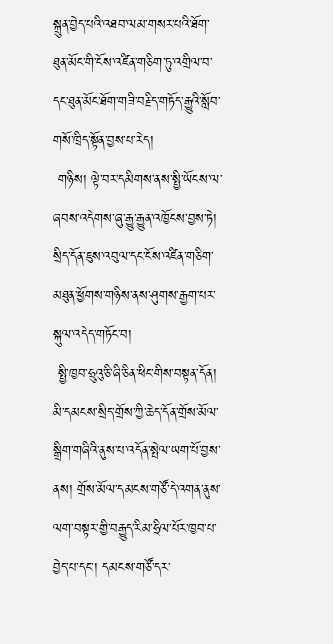སྐྲུན་བྱེད་པའི་འཐབ་ལམ་གསར་པའི་ཐོག་ཐུན་མོང་གི་ངོས་འཛིན་གཅིག་ཏུ་འགྲིལ་བ་དང་ཐུན་མོང་ཐོག་གཟི་བརྗིད་གཏོད་རྒྱུའི་སློབ་གསོ་ཁྲིད་སྟོན་བྱས་པ་རེད།
 གཉིས། ལྟེ་བར་དམིགས་ནས་སྤྱི་ཡོངས་ལ་ཞབས་འདེགས་ཞུ་རྒྱུ་རྒྱུན་འཁྱོངས་བྱས་ཏེ། སྲིད་དོན་ཇུས་འབུལ་དང་ངོས་འཛིན་གཅིག་མཐུན་ཕྱོགས་གཉིས་ནས་ཤུགས་རྒྱག་པར་སྐུལ་འདེད་གཏོང་བ།
 སྤྱི་ཁྱབ་ཧྲུའུ་ཅི་ཞི་ཅིན་ཕིང་གིས་བསྟན་དོན། མི་དམངས་སྲིད་གྲོས་ཀྱི་ཆེད་དོན་གྲོས་མོལ་སྒྲིག་གཞིའི་ནུས་པ་འདོན་སྤེལ་ཡག་པོ་བྱས་ནས། གྲོས་མོལ་དམངས་གཙོ་དེ་འགན་ནུས་ལག་བསྟར་གྱི་བརྒྱུད་རིམ་ཧྲིལ་པོར་ཁྱབ་པ་བྱེད་པ་དང་། དམངས་གཙོ་དར་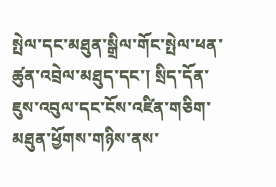སྤེལ་དང་མཐུན་སྒྲིལ་གོང་སྤེལ་ཕན་ཚུན་འབྲེལ་མཐུད་དང་། སྲིད་དོན་ཇུས་འབུལ་དང་ངོས་འཛིན་གཅིག་མཐུན་ཕྱོགས་གཉིས་ནས་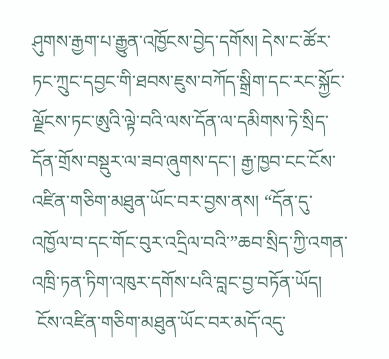ཤུགས་རྒྱག་པ་རྒྱུན་འཁྱོངས་བྱེད་དགོས། དེས་ང་ཚོར་ཏང་ཀྲུང་དབྱང་གི་ཐབས་ཇུས་བཀོད་སྒྲིག་དང་རང་སྐྱོང་ལྗོངས་ཏང་ཨུའི་ལྟེ་བའི་ལས་དོན་ལ་དམིགས་ཏེ་སྲིད་དོན་གྲོས་བསྡུར་ལ་ཟབ་ཞུགས་དང་། རྒྱ་ཁྱབ་ངང་ངོས་འཛིན་གཅིག་མཐུན་ཡོང་བར་བྱས་ནས། “དོན་དུ་འཁྱོལ་བ་དང་གོང་བུར་འདྲིལ་བའི་”ཆབ་སྲིད་ཀྱི་འགན་འཁྲི་ཏན་ཏིག་འཁུར་དགོས་པའི་བླང་བྱ་བཏོན་ཡོད།
 ངོས་འཛིན་གཅིག་མཐུན་ཡོང་བར་མདོ་འདུ་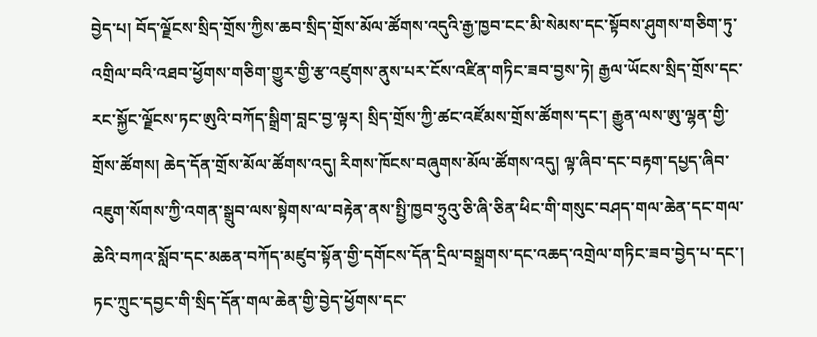བྱེད་པ། བོད་ལྗོངས་སྲིད་གྲོས་ཀྱིས་ཆབ་སྲིད་གྲོས་མོལ་ཚོགས་འདུའི་རྒྱ་ཁྱབ་ངང་མི་སེམས་དང་སྟོབས་ཤུགས་གཅིག་ཏུ་འགྲིལ་བའི་འཐབ་ཕྱོགས་གཅིག་གྱུར་གྱི་རྩ་འཛུགས་ནུས་པར་ངོས་འཛིན་གཏིང་ཟབ་བྱས་ཏེ། རྒྱལ་ཡོངས་སྲིད་གྲོས་དང་རང་སྐྱོང་ལྗོངས་ཏང་ཨུའི་བཀོད་སྒྲིག་བླང་བྱ་ལྟར། སྲིད་གྲོས་ཀྱི་ཚང་འཛོམས་གྲོས་ཚོགས་དང་། རྒྱུན་ལས་ཨུ་ལྷན་གྱི་གྲོས་ཚོགས། ཆེད་དོན་གྲོས་མོལ་ཚོགས་འདུ། རིགས་ཁོངས་བཞུགས་མོལ་ཚོགས་འདུ། ལྟ་ཞིབ་དང་བརྟག་དཔྱད་ཞིབ་འཇུག་སོགས་ཀྱི་འགན་སྒྲུབ་ལས་སྟེགས་ལ་བརྟེན་ནས་སྤྱི་ཁྱབ་ཧྲུའུ་ཅི་ཞི་ཅིན་ཕིང་གི་གསུང་བཤད་གལ་ཆེན་དང་གལ་ཆེའི་བཀའ་སློབ་དང་མཆན་བཀོད་མཛུབ་སྟོན་གྱི་དགོངས་དོན་དྲིལ་བསྒྲགས་དང་འཆད་འགྲེལ་གཏིང་ཟབ་བྱེད་པ་དང་། ཏང་ཀྲུང་དབྱང་གི་སྲིད་དོན་གལ་ཆེན་གྱི་བྱེད་ཕྱོགས་དང་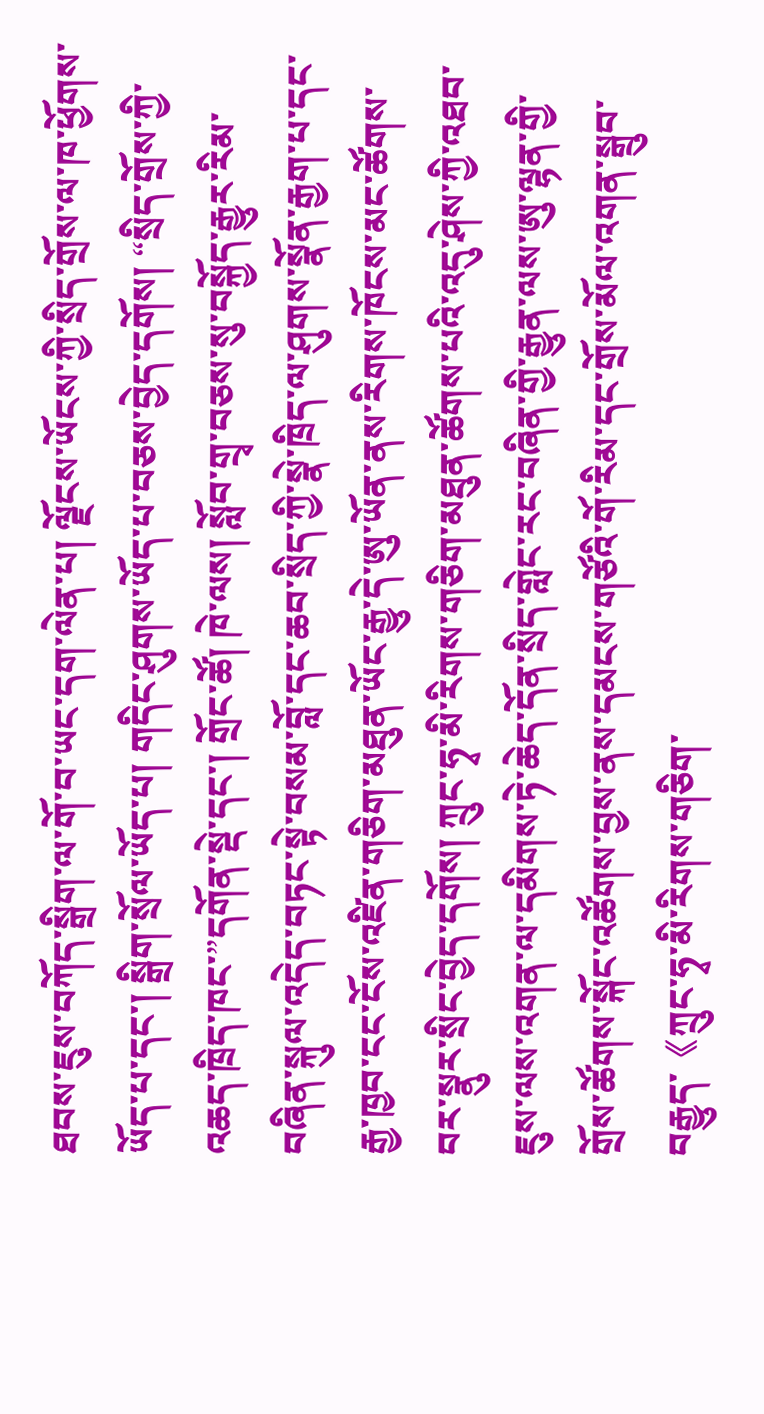ཐབས་ཇུས་བཀོད་སྒྲིག་ལ་གོ་བ་ཡང་དག་ལེན་པ། ལྗོངས་ཡོངས་ཀྱི་སྲིད་གྲོས་ལ་ཁ་ཕྱོགས་ཡོད་པ་དང་། སྒྲིག་སྲོལ་ཡོད་པ། གདིང་ཤུགས་ཡོད་པ་བཅས་བྱེད་དགོས། “སྲིད་གྲོས་ཀྱི་འཆད་ཁྲིད་ཁང་”དགོན་སྡེ་དང་། གྲོང་ཚོ། ཁེ་ལས། སློབ་གྲྭ་བཅས་སུ་བསྐྱོད་རྒྱུར་རིམ་བཞིན་སྐུལ་འདེད་བཏང་སྟེ་བསམ་བློ་དང་ཆབ་སྲིད་ཀྱི་སྣེ་ཁྲིད་ལ་ཤུགས་སྣོན་རྒྱག་པ་དང་རྒྱ་ཁྱབ་ངང་ངོས་འཛིན་གཅིག་མཐུན་ཡོང་རྒྱུ་དེ་ཨུ་ཡོན་ནས་རིགས་ཁོངས་མང་ཚོགས་བར་སྣུར་སྲིང་བྱེད་དགོས། ཀྲུང་ཧྭ་མི་རིགས་གཅིག་མཐུན་ཚོགས་པའི་འདུ་ཤེས་ཀྱི་འཐབ་ཇུས་ལས་འགན་ལ་དམིགས་ཏེ་ཆེད་དོན་སྲིད་གླེང་རང་བཞིན་གྱི་རྒྱུན་ལས་ཨུ་ལྷན་གྱི་གྲོས་ཚོགས་སྐོང་འཚོགས་བྱས་ནས་དམངས་གཙོའི་གོ་རིམ་དང་གྲོས་མོལ་འགན་སྒྲུབ་བརྒྱུད་《ཀྲུང་ཧྭ་མི་རིགས་གཅིག་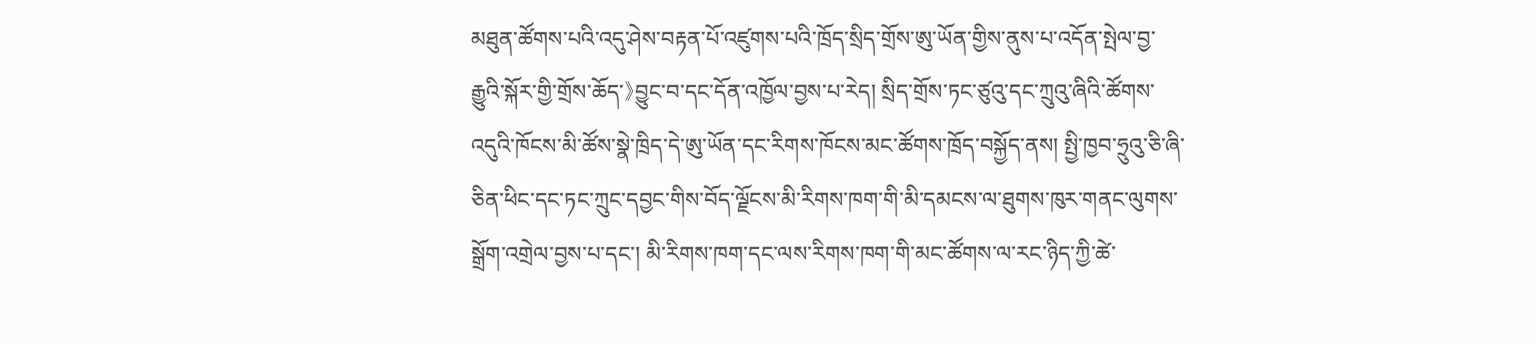མཐུན་ཚོགས་པའི་འདུ་ཤེས་བརྟན་པོ་འཛུགས་པའི་ཁྲོད་སྲིད་གྲོས་ཨུ་ཡོན་གྱིས་ནུས་པ་འདོན་སྤེལ་བྱ་རྒྱུའི་སྐོར་གྱི་གྲོས་ཆོད་》བྱུང་བ་དང་དོན་འཁྱོལ་བྱས་པ་རེད། སྲིད་གྲོས་ཏང་ཙུའུ་དང་ཀྲུའུ་ཞིའི་ཚོགས་འདུའི་ཁོངས་མི་ཚོས་སྣེ་ཁྲིད་དེ་ཨུ་ཡོན་དང་རིགས་ཁོངས་མང་ཚོགས་ཁྲོད་བསྐྱོད་ནས། སྤྱི་ཁྱབ་ཧྲུའུ་ཅི་ཞི་ཅིན་ཕིང་དང་ཏང་ཀྲུང་དབྱང་གིས་བོད་ལྗོངས་མི་རིགས་ཁག་གི་མི་དམངས་ལ་ཐུགས་ཁུར་གནང་ལུགས་སྒྲོག་འགྲེལ་བྱས་པ་དང་། མི་རིགས་ཁག་དང་ལས་རིགས་ཁག་གི་མང་ཚོགས་ལ་རང་ཉིད་ཀྱི་ཚེ་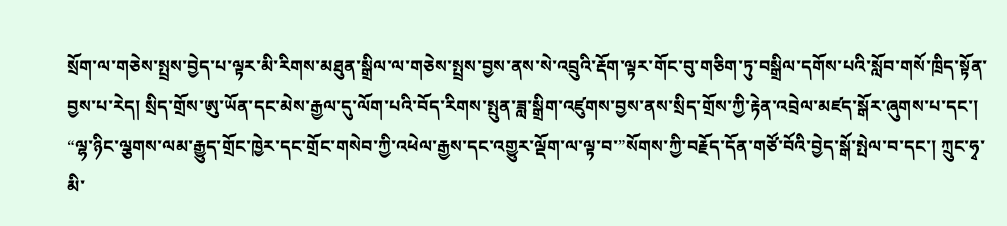སྲོག་ལ་གཅེས་སྤྲས་བྱེད་པ་ལྟར་མི་རིགས་མཐུན་སྒྲིལ་ལ་གཅེས་སྤྲས་བྱས་ནས་སེ་འབྲུའི་རྡོག་ལྟར་གོང་བུ་གཅིག་ཏུ་བསྒྲིལ་དགོས་པའི་སློབ་གསོ་ཁྲིད་སྟོན་བྱས་པ་རེད། སྲིད་གྲོས་ཨུ་ཡོན་དང་མེས་རྒྱལ་དུ་ལོག་པའི་བོད་རིགས་སྤུན་ཟླ་སྒྲིག་འཛུགས་བྱས་ནས་སྲིད་གྲོས་ཀྱི་རྟེན་འབྲེལ་མཛད་སྒོར་ཞུགས་པ་དང་། “ལྷ་ཉིང་ལྕགས་ལམ་རྒྱུད་གྲོང་ཁྱེར་དང་གྲོང་གསེབ་ཀྱི་འཕེལ་རྒྱས་དང་འགྱུར་ལྡོག་ལ་ལྟ་བ་”སོགས་ཀྱི་བརྗོད་དོན་གཙོ་བོའི་བྱེད་སྒོ་སྤེལ་བ་དང་། ཀྲུང་ཧྭ་མི་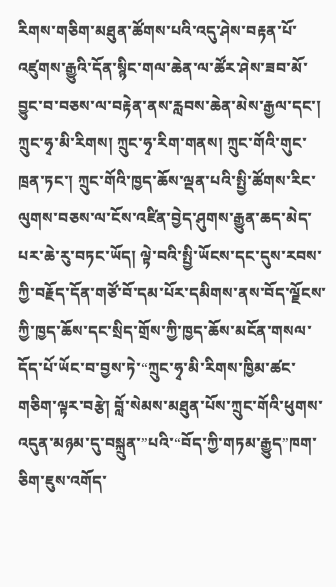རིགས་གཅིག་མཐུན་ཚོགས་པའི་འདུ་ཤེས་བརྟན་པོ་འཛུགས་རྒྱུའི་དོན་སྙིང་གལ་ཆེན་ལ་ཚོར་ཤེས་ཟབ་མོ་བྱུང་བ་བཅས་ལ་བརྟེན་ནས་རླབས་ཆེན་མེས་རྒྱལ་དང་། ཀྲུང་ཧྭ་མི་རིགས། ཀྲུང་ཧྭ་རིག་གནས། ཀྲུང་གོའི་གུང་ཁྲན་ཏང་། ཀྲུང་གོའི་ཁྱད་ཆོས་ལྡན་པའི་སྤྱི་ཚོགས་རིང་ལུགས་བཅས་ལ་ངོས་འཛིན་བྱེད་ཤུགས་རྒྱུན་ཆད་མེད་པར་ཆེ་རུ་བཏང་ཡོད། ལྟེ་བའི་སྤྱི་ཡོངས་དང་དུས་རབས་ཀྱི་བརྗོད་དོན་གཙོ་བོ་དམ་པོར་དམིགས་ནས་བོད་ལྗོངས་ཀྱི་ཁྱད་ཆོས་དང་སྲིད་གྲོས་ཀྱི་ཁྱད་ཆོས་མངོན་གསལ་དོད་པོ་ཡོང་བ་བྱས་ཏེ་“ཀྲུང་ཧྭ་མི་རིགས་ཁྱིམ་ཚང་གཅིག་ལྟར་བརྩེ། བློ་སེམས་མཐུན་པོས་ཀྲུང་གོའི་ཕུགས་འདུན་མཉམ་དུ་བསྐྲུན་”པའི་“བོད་ཀྱི་གཏམ་རྒྱུད”ཁག་ཅིག་ཇུས་འགོད་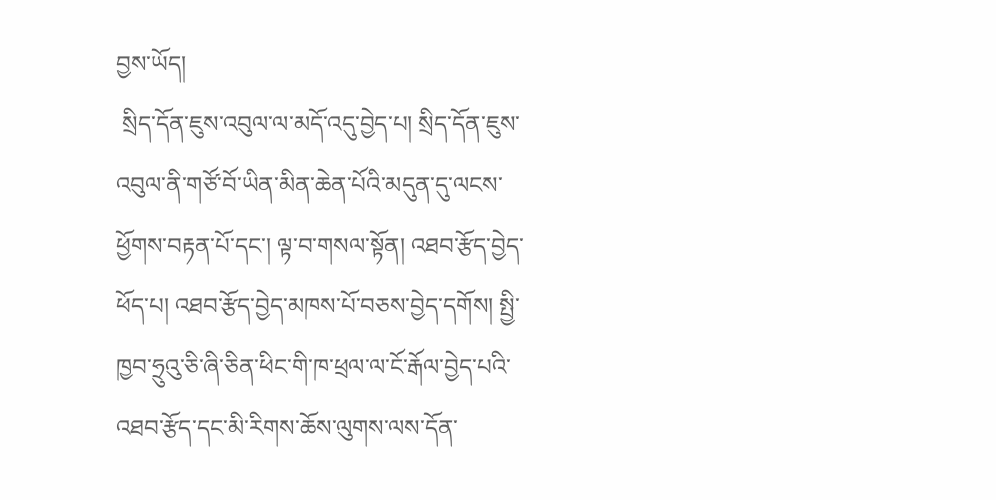བྱས་ཡོད།
 སྲིད་དོན་ཇུས་འབུལ་ལ་མདོ་འདུ་བྱེད་པ། སྲིད་དོན་ཇུས་འབུལ་ནི་གཙོ་བོ་ཡིན་མིན་ཆེན་པོའི་མདུན་དུ་ལངས་ཕྱོགས་བརྟན་པོ་དང་། ལྟ་བ་གསལ་སྟོན། འཐབ་རྩོད་བྱེད་ཕོད་པ། འཐབ་རྩོད་བྱེད་མཁས་པོ་བཅས་བྱེད་དགོས། སྤྱི་ཁྱབ་ཧྲུའུ་ཅི་ཞི་ཅིན་ཕིང་གི་ཁ་ཕྲལ་ལ་ངོ་རྒོལ་བྱེད་པའི་འཐབ་རྩོད་དང་མི་རིགས་ཆོས་ལུགས་ལས་དོན་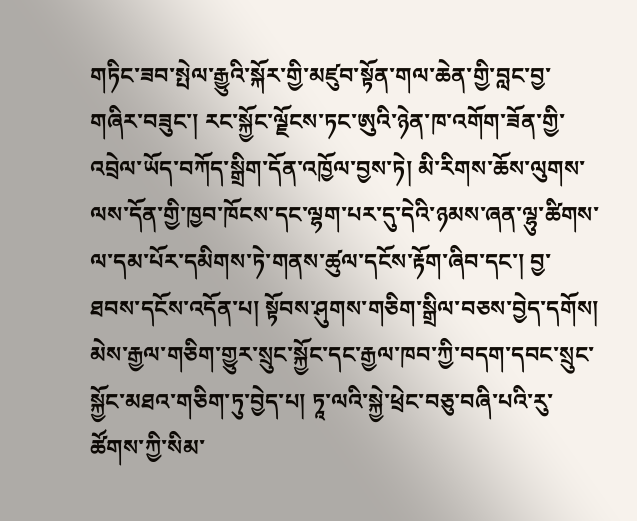གཏིང་ཟབ་སྤེལ་རྒྱུའི་སྐོར་གྱི་མཛུབ་སྟོན་གལ་ཆེན་གྱི་བླང་བྱ་གཞིར་བཟུང་། རང་སྐྱོང་ལྗོངས་ཏང་ཨུའི་ཉེན་ཁ་འགོག་ཟོན་གྱི་འབྲེལ་ཡོད་བཀོད་སྒྲིག་དོན་འཁྱོལ་བྱས་ཏེ། མི་རིགས་ཆོས་ལུགས་ལས་དོན་གྱི་ཁྱབ་ཁོངས་དང་ལྷག་པར་དུ་དེའི་ཉམས་ཞན་ལྷུ་ཚིགས་ལ་དམ་པོར་དམིགས་ཏེ་གནས་ཚུལ་དངོས་རྟོག་ཞིབ་དང་། བྱ་ཐབས་དངོས་འདོན་པ། སྟོབས་ཤུགས་གཅིག་སྒྲིལ་བཅས་བྱེད་དགོས། མེས་རྒྱལ་གཅིག་གྱུར་སྲུང་སྐྱོང་དང་རྒྱལ་ཁབ་ཀྱི་བདག་དབང་སྲུང་སྐྱོང་མཐའ་གཅིག་ཏུ་བྱེད་པ། ཏཱ་ལའི་སྐྱེ་ཕྲེང་བཅུ་བཞི་པའི་རུ་ཚོགས་ཀྱི་སིམ་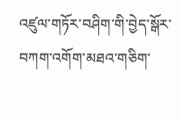འཛུལ་གཏོར་བཤིག་གི་བྱེད་སྒོར་བཀག་འགོག་མཐའ་གཅིག་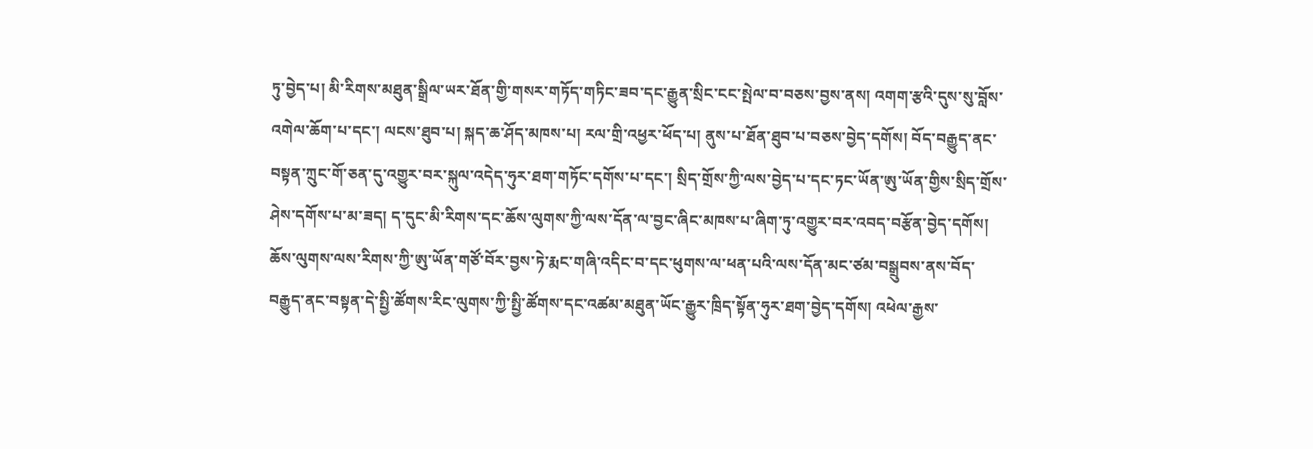ཏུ་བྱེད་པ། མི་རིགས་མཐུན་སྒྲིལ་ཡར་ཐོན་གྱི་གསར་གཏོད་གཏིང་ཟབ་དང་རྒྱུན་སྲིང་ངང་སྤེལ་བ་བཅས་བྱས་ནས། འགག་རྩའི་དུས་སུ་བློས་འགེལ་ཆོག་པ་དང་། ལངས་ཐུབ་པ། སྐད་ཆ་ཤོད་མཁས་པ། རལ་གྲི་འཕྱར་ཕོད་པ། ནུས་པ་ཐོན་ཐུབ་པ་བཅས་བྱེད་དགོས། བོད་བརྒྱུད་ནང་བསྟན་ཀྲུང་གོ་ཅན་དུ་འགྱུར་བར་སྐུལ་འདེད་ཧུར་ཐག་གཏོང་དགོས་པ་དང་། སྲིད་གྲོས་ཀྱི་ལས་བྱེད་པ་དང་ཏང་ཡོན་ཨུ་ཡོན་གྱིས་སྲིད་གྲོས་ཤེས་དགོས་པ་མ་ཟད། ད་དུང་མི་རིགས་དང་ཆོས་ལུགས་ཀྱི་ལས་དོན་ལ་བྱང་ཞིང་མཁས་པ་ཞིག་ཏུ་འགྱུར་བར་འབད་བརྩོན་བྱེད་དགོས། ཆོས་ལུགས་ལས་རིགས་ཀྱི་ཨུ་ཡོན་གཙོ་བོར་བྱས་ཏེ་རྨང་གཞི་འདིང་བ་དང་ཕུགས་ལ་ཕན་པའི་ལས་དོན་མང་ཙམ་བསྒྲུབས་ནས་བོད་བརྒྱུད་ནང་བསྟན་དེ་སྤྱི་ཚོགས་རིང་ལུགས་ཀྱི་སྤྱི་ཚོགས་དང་འཚམ་མཐུན་ཡོང་རྒྱུར་ཁྲིད་སྟོན་ཧུར་ཐག་བྱེད་དགོས། འཕེལ་རྒྱས་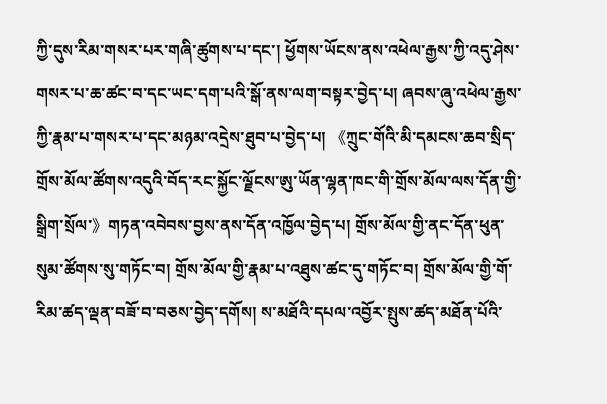ཀྱི་དུས་རིམ་གསར་པར་གཞི་ཚུགས་པ་དང་། ཕྱོགས་ཡོངས་ནས་འཕེལ་རྒྱས་ཀྱི་འདུ་ཤེས་གསར་པ་ཆ་ཚང་བ་དང་ཡང་དག་པའི་སྒོ་ནས་ལག་བསྟར་བྱེད་པ། ཞབས་ཞུ་འཕེལ་རྒྱས་ཀྱི་རྣམ་པ་གསར་པ་དང་མཉམ་འདྲེས་ཐུབ་པ་བྱེད་པ། 《ཀྲུང་གོའི་མི་དམངས་ཆབ་སྲིད་གྲོས་མོལ་ཚོགས་འདུའི་བོད་རང་སྐྱོང་ལྗོངས་ཨུ་ཡོན་ལྷན་ཁང་གི་གྲོས་མོལ་ལས་དོན་གྱི་སྒྲིག་སྲོལ་》གཏན་འབེབས་བྱས་ནས་དོན་འཁྱོལ་བྱེད་པ། གྲོས་མོལ་གྱི་ནང་དོན་ཕུན་སུམ་ཚོགས་སུ་གཏོང་བ། གྲོས་མོལ་གྱི་རྣམ་པ་འཐུས་ཚང་དུ་གཏོང་བ། གྲོས་མོལ་གྱི་གོ་རིམ་ཚད་ལྡན་བཟོ་བ་བཅས་བྱེད་དགོས། ས་མཐོའི་དཔལ་འབྱོར་སྤུས་ཚད་མཐོན་པོའི་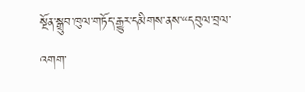སྔོན་སྒྲུབ་ཁུལ་གཏོད་རྒྱུར་དམིགས་ནས་“དབུལ་བྲལ་འགག་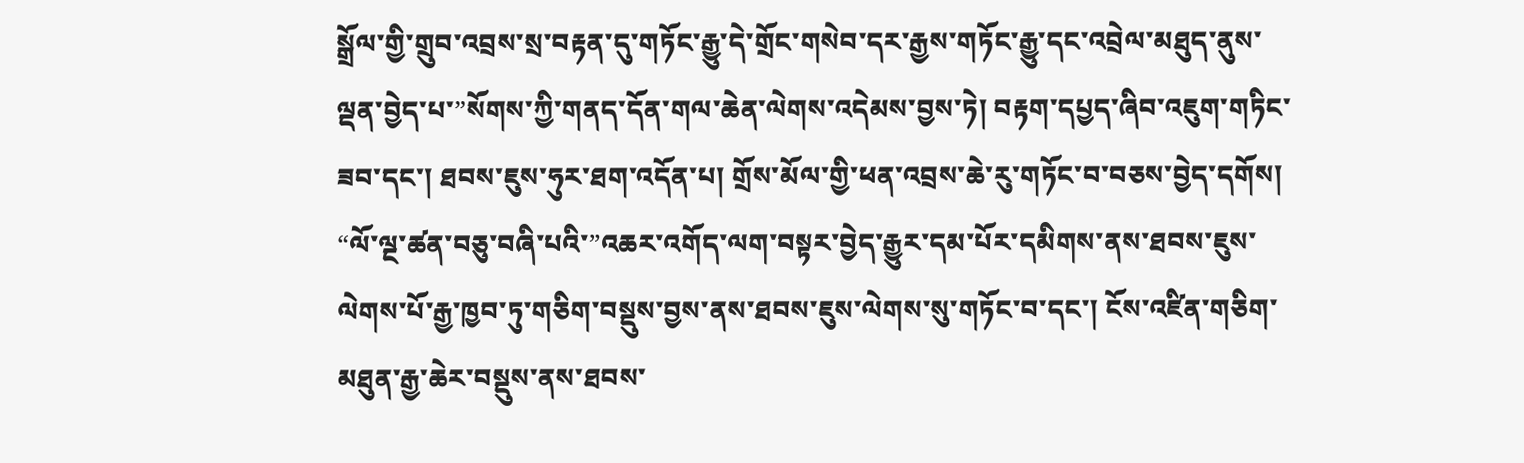སྒྲོལ་གྱི་གྲུབ་འབྲས་སྲ་བརྟན་དུ་གཏོང་རྒྱུ་དེ་གྲོང་གསེབ་དར་རྒྱས་གཏོང་རྒྱུ་དང་འབྲེལ་མཐུད་ནུས་ལྡན་བྱེད་པ་”སོགས་ཀྱི་གནད་དོན་གལ་ཆེན་ལེགས་འདེམས་བྱས་ཏེ། བརྟག་དཔྱད་ཞིབ་འཇུག་གཏིང་ཟབ་དང་། ཐབས་ཇུས་ཧུར་ཐག་འདོན་པ། གྲོས་མོལ་གྱི་ཕན་འབྲས་ཆེ་རུ་གཏོང་བ་བཅས་བྱེད་དགོས། “ལོ་ལྔ་ཚན་བཅུ་བཞི་པའི་”འཆར་འགོད་ལག་བསྟར་བྱེད་རྒྱུར་དམ་པོར་དམིགས་ནས་ཐབས་ཇུས་ལེགས་པོ་རྒྱ་ཁྱབ་ཏུ་གཅིག་བསྡུས་བྱས་ནས་ཐབས་ཇུས་ལེགས་སུ་གཏོང་བ་དང་། ངོས་འཛིན་གཅིག་མཐུན་རྒྱ་ཆེར་བསྡུས་ནས་ཐབས་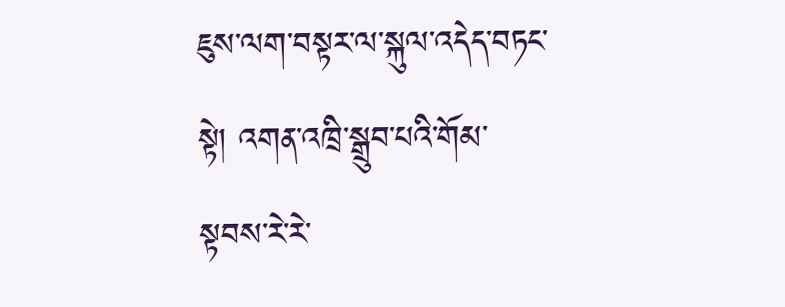ཇུས་ལག་བསྟར་ལ་སྐུལ་འདེད་བཏང་སྟེ། འགན་འཁྲི་སྒྲུབ་པའི་གོམ་སྟབས་རེ་རེ་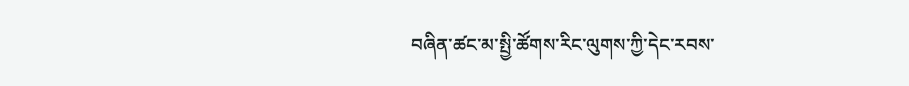བཞིན་ཚང་མ་སྤྱི་ཚོགས་རིང་ལུགས་ཀྱི་དེང་རབས་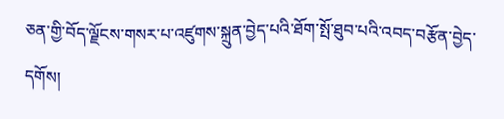ཅན་གྱི་བོད་ལྗོངས་གསར་པ་འཛུགས་སྐྲུན་བྱེད་པའི་ཐོག་སྤོ་ཐུབ་པའི་འབད་བརྩོན་བྱེད་དགོས།